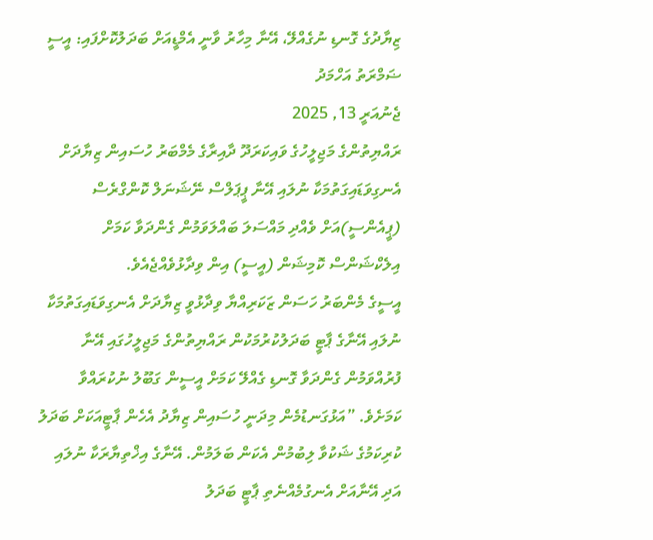ޒިޔާދުގެ ގޮނޑި ނުގެއްލޭ، އޭނާ މިހާރު ވާނީ އެމްޑީއަށް ބަދަލުކޮށްފައި: އީސީ
ޟަމްރަތު އަހްމަދު
ޖެނުއަރީ 13, 2025
ރައްޔިތުންގެ މަޖިލީހުގެ ވައިކަރަދޫ ދާއިރާގެ މެމްބަރު ހުސައިން ޒިޔާދަށް އެނގިވަޑައިގަތުމަކާ ނުލައި އޭނާ ޕީޕަލްސް ނޭޝަނަލް ކޮންގްރެސް (ޕީއެންސީ)އަށް ވެއްދި މައްސަލަ ބައްލަވަމުން ގެންދަވާ ކަމަށް އިލެކްޝަންސް ކޮމިޝަން (އީސީ) އިން ވިދާޅުވެއްޖެއެވެ.
އީސީގެ މެންބަރު ހަސަން ޒަކަރިއްޔާ ވިދާޅުވީ ޒިޔާދަށް އެނގިވަޑައިގަތުމަކާ ނުލައި އޭނާގެ ޕާޓީ ބަދަލުކުރުމަކުން ރައްޔިތުންގެ މަޖިލީހުގައި އޭނާ ފުރުއްވަމުން ގެންދަވާ ގޮނޑި ގެއްލޭ ކަމަށް އީސީން ގަބޫލު ނުކުރައްވާ ކަމަށެވެ. ”އަޅުގަނޑުމެން މިދަނީ ހުސައިން ޒިޔާދު އެހެން ޕާޓީއަކަށް ބަދަލު ކުރިކަމުގެ ޝަކުވާ ލިބުމުން އެކަން ބަލަމުން. އޭނާގެ އިޚްތިޔާރަކާ ނުލައި އަދި އޭނާއަށް އެނގުމެއްނެތި ޕާޓީ ބަދަލު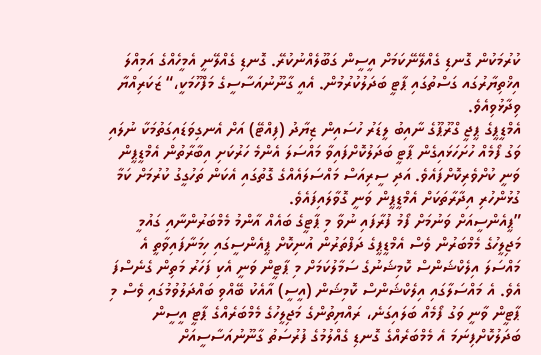ކުރުމަކުން ގޮނޑި ގެއްލޭނޭކަމަށް އީސީން ގަބޫލެއްނުކުރޭ. ގޮނޑި ގެއްލޭނީ އެމީހެއްގެ އަމިއްލަ އިޚްތިޔާރުގައ ގަސްތުގައި ޕާޓީ ބަދަލުކުރުމުން. އެއީ ގާނޫނުއަސާސީގެ މަފްހޫމަކީ،“ ޒަކަރިއްޔާ ވިދާޅުވިއެވެ.
އެމްޑީޕީގެ ޕީޖީ ގްރޫޕޫގެ ނާއިބު ލީޑަރު ހުސައިން ޒިޔާދު (ފިއްޓޭ) އަށް އެނގިވަޑައިގަތުމަކާ ނުލައި ވަގު ފޯމެއް ހުށަހަޅައިގެން ޕާޓީ ބަދަލުކޮށްފައިވާ މައްސަލަ އެންމެ ހަރުކަށި އިބާރާތުން އެމްޑީޕީން ވަނީ ކުށްވެރިކޮށްފައެވެ. އަދި ސީރިއަސް މައްސަލައެއްގެ ގޮތުގައި އެކަން ތަހުގީގު ކުރުމަށް ކަމާ ގުޅުންހުރި އިދާރާތަކަށް އެމްޑީޕީން ވަނީ ގޮވާލައިފައެވެ.
”ޕީއެންސީއަށް ވަނުމަށް ފޯމު ފުރާފައި ނުވާ މި ޕާޓީގެ ބައެއް އާންމު މެމްބަރުންނާއި ގައުމީ މަޖިލީހުގެ މެމްބަރުން ވެސް އެމްޑީޕީގެ ދަފްތަރުން އުނިކޮށް ޕީއެންސީގައި ހިމަނާފައިވާތީ އެ މައްސަލަ އިލެކްޝަންސް ކޮމިޝަނުގެ ސަމާލުކަމަށް މި ޕާޓީން ވަނީ އެކި ފަހަރު މަތިން ގެނެސްފަ އެވެ. އެ މައްސަލާގައި އިލެކްޝަންސް ކޮމިޝަން (އީސީ) އާއެކު ބޭއްވި ބައްދަލުވުމުގައި ވެސް މި ޕާޓީން ވާނީ ވަގު ފޯމެއް ބަލައިގަނެ، ރައްޔިތުންގެ މަޖިލީހުގެ މެމްބަރެއްގެ ޕާޓީ އީސީން ބަދަލުކޮށްފިނަމަ އެ މެމްބަރެއްގެ ގޮނޑި ގެއްލުމުގެ ފުރުސަތު ގާނޫނުއަސާސީއަށް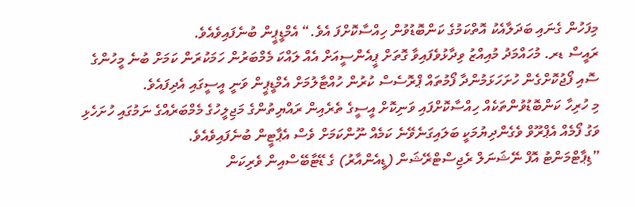މިފަހުން ގެނައި ބަދަލާއެކު އޮތްކަމުގެ ކަންބޮޑުވުން ހިއްސާކޮށްފަ އެވެ.“ އެމްޑީޕީން ބުނެފައިވެއެވެ.
ރައީސް ޑރ. މުހައްމަދު މުއިއްޒު ވިދާޅުވެފައިވާ ގޮތަށް ޕީއެންސީއަށް އެއް ލައްކަ މެމްބަރުން ހަމަކުރަން ކަމަށް ބުނެ މީހުންގެ ސޮއި ފޯޖުކޮށްގެން ހުށަހަޅަމުންދާ ފޯމުތައް ޕްރޮސެސް ކުރުން ހުއްޓާލުމަށް އެމްޑީޕީން ވަނީ އީސީގައި އެދިފައެވެ.
މި ހުރިހާ ކަންބޮޑުވުންތަކެއް ހިއްސާކޮށްފައި ވަނިކޮށް އީސީގެ ތެރެއިން ރައްޔިތުންގެ މަޖިލީހުގެ މެމްބަރެއްގެ ނަމުގައި ހުށަހެޅި ވަގު ފޯމެއް އެޕްރޫވް ވެގެންދިޔުމަކީ ބަލައިގަނެވޭނެ ކަމެއް ނޫންކަމަށް ވެސް އެޕާޓީން ބުނެފައިވެއެވެ.
”ޑިޕާޓްމަންޓު އޮފް ނޭޝަނަލް ރެޖިސްޓްރޭޝަން (ޑީއެންއާރު) ގެ ޑޭޓާބޭސްއިން ވެރިކަން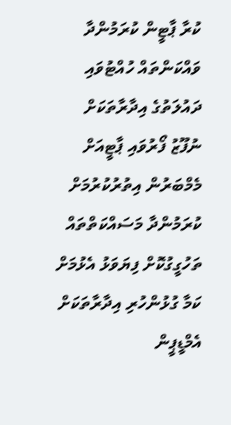ކުރާ ޕާޓީން ކުރަމުންދާ ވައްކަންތައް ހުއްޓުވައި ދައުލަތުގެ އިދާރާތަކަށް ނުފޫޒު ފޯރުވައި ޕާޓީއަށް މެމްބަރުން އިތުރުކުރުމަށް ކުރަމުންދާ މަސައްކަތްތައް ތަހުގީގުކޮށް ފިޔަވަޅު އެޅުމަށް ކަމާ ގުޅުންހުރި އިދާރާތަކަށް އެމްޑީޕީން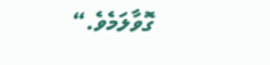ގޮވާލަމެވެ.“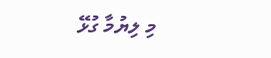މި ލިޔުމާ ގުޅޭ